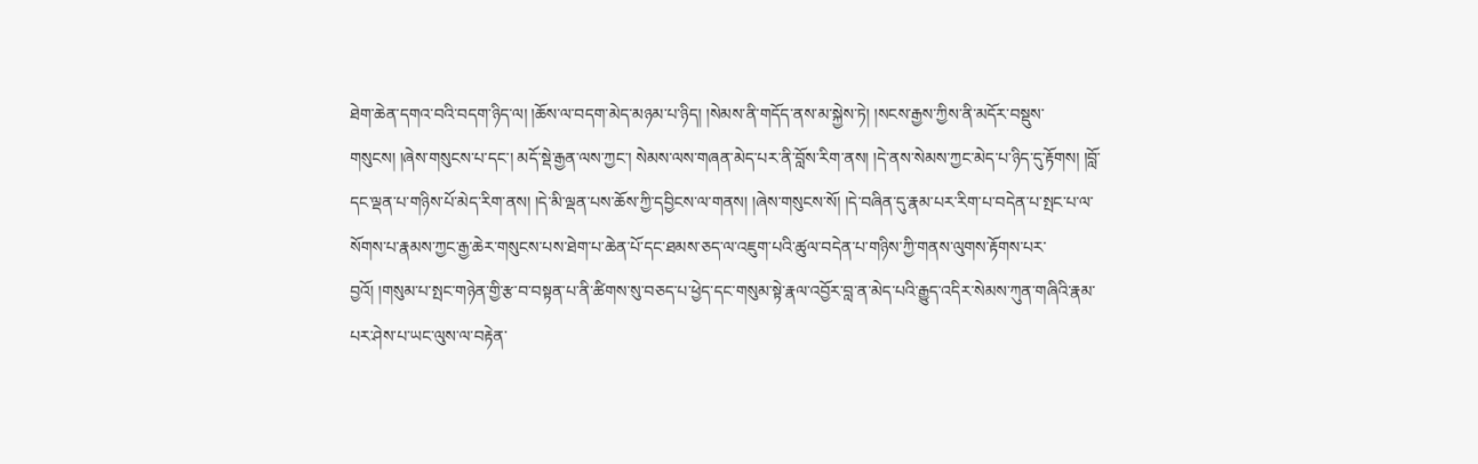ཐེག་ཆེན་དགའ་བའི་བདག་ཉིད་ལ། །ཆོས་ལ་བདག་མེད་མཉམ་པ་ཉིད། །སེམས་ནི་གདོད་ནས་མ་སྐྱེས་ཏེ། །སངས་རྒྱས་ཀྱིས་ནི་མདོར་བསྡུས་གསུངས། །ཞེས་གསུངས་པ་དང་། མདོ་སྡེ་རྒྱན་ལས་ཀྱང་། སེམས་ལས་གཞན་མེད་པར་ནི་བློས་རིག་ནས། །དེ་ནས་སེམས་ཀྱང་མེད་པ་ཉིད་དུ་རྟོགས། །བློ་དང་ལྡན་པ་གཉིས་པོ་མེད་རིག་ནས། །དེ་མི་ལྡན་པས་ཆོས་ཀྱི་དབྱིངས་ལ་གནས། །ཞེས་གསུངས་སོ། །དེ་བཞིན་དུ་རྣམ་པར་རིག་པ་བདེན་པ་སྤང་པ་ལ་སོགས་པ་རྣམས་ཀྱང་རྒྱ་ཆེར་གསུངས་པས་ཐེག་པ་ཆེན་པོ་དང་ཐམས་ཅད་ལ་འཇུག་པའི་ཚུལ་བདེན་པ་གཉིས་ཀྱི་གནས་ལུགས་རྟོགས་པར་བྱའོ། །གསུམ་པ་སྤང་གཉེན་གྱི་རྩ་བ་བསྟན་པ་ནི་ཚིགས་སུ་བཅད་པ་ཕྱེད་དང་གསུམ་སྟེ་རྣལ་འབྱོར་བླ་ན་མེད་པའི་རྒྱུད་འདིར་སེམས་ཀུན་གཞིའི་རྣམ་པར་ཤེས་པ་ཡང་ལུས་ལ་བརྟེན་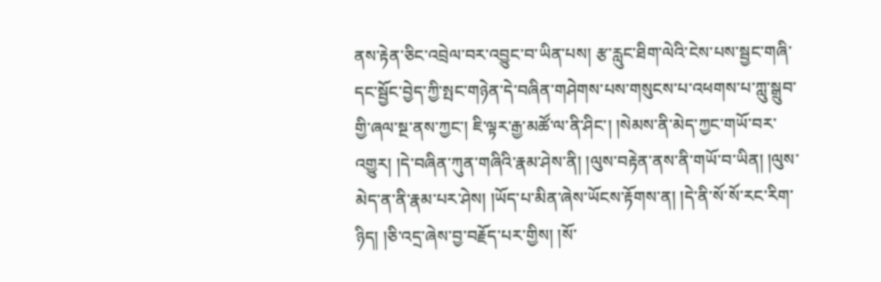ནས་རྟེན་ཅིང་འབྲེལ་བར་འབྱུང་བ་ཡིན་པས། རྩ་རླུང་ཐིག་ལེའི་ངེས་པས་སྦྱང་གཞི་དང་སྦྱོང་བྱེད་ཀྱི་སྤང་གཉེན་དེ་བཞིན་གཤེགས་པས་གསུངས་པ་འཕགས་པ་ཀླུ་སྒྲུབ་གྱི་ཞལ་སྔ་ནས་ཀྱང་། ཇི་ལྟར་རྒྱ་མཚོ་ལ་ནི་ཤིང་། །སེམས་ནི་མེད་ཀྱང་གཡོ་བར་འགྱུར། །དེ་བཞིན་ཀུན་གཞིའི་རྣམ་ཤེས་ནི། །ལུས་བརྟེན་ནས་ནི་གཡོ་བ་ཡིན། །ལུས་མེད་ན་ནི་རྣམ་པར་ཤེས། །ཡོད་པ་མིན་ཞེས་ཡོངས་རྟོགས་ན། །དེ་ནི་སོ་སོ་རང་རིག་ཉིད། །ཅི་འདྲ་ཞེས་བྱ་བརྗོད་པར་གྱིས། །སོ་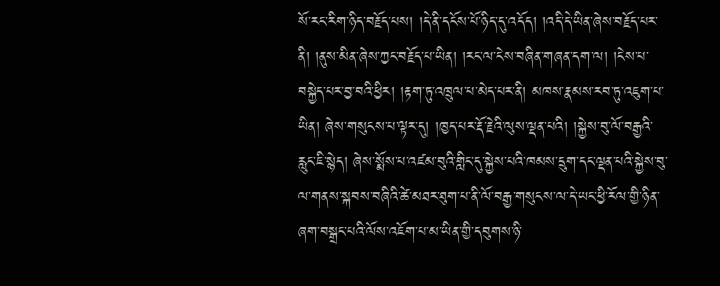སོ་རང་རིག་ཉིད་བརྗོད་པས། །དེ་ནི་དངོས་པོ་ཉིད་དུ་འདོད། །འདི་དེ་ཡིན་ཞེས་བརྗོད་པར་ནི། །ནུས་མིན་ཞེས་ཀྱང་བརྗོད་པ་ཡིན། །རང་ལ་ངེས་བཞིན་གཞན་དག་ལ། །ངེས་པ་བསྐྱེད་པར་བྱ་བའི་ཕྱིར། །རྟག་ཏུ་འཁྲུལ་པ་མེད་པར་ནི། མཁས་རྣམས་རབ་ཏུ་འཇུག་པ་ཡིན། ཞེས་གསུངས་པ་ལྟར་དུ། །ཁྱད་པར་རྡོ་རྗེའི་ལུས་ལྡན་པའི། །སྐྱེས་བུ་ལོ་བརྒྱའི་རླུང་ཇི་སྙེད། ཞེས་སྨོས་པ་འཛམ་བུའི་གླིང་དུ་སྐྱེས་པའི་ཁམས་དྲུག་དང་ལྡན་པའི་སྐྱེས་བུ་ལ་གནས་སྐབས་བཞིའི་ཚེ་མཐར་ཐུག་པ་ནི་ལོ་བརྒྱ་གསུངས་ལ་དེ་ཡང་ཕྱི་རོལ་གྱི་ཉིན་ཞག་བསྒྲང་པའི་ལོས་འཇོག་པ་མ་ཡིན་གྱི་དབུགས་ཉི་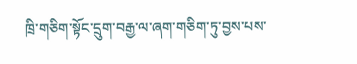ཁྲི་གཅིག་སྟོང་དྲུག་བརྒྱ་ལ་ཞག་གཅིག་ཏུ་བྱས་པས་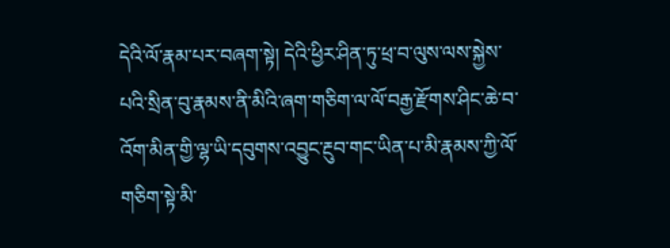དེའི་ལོ་རྣམ་པར་བཞག་སྟེ། དེའི་ཕྱིར་ཤིན་ཏུ་ཕྲ་བ་ལུས་ལས་སྐྱེས་པའི་སྲིན་བུ་རྣམས་ནི་མིའི་ཞག་གཅིག་ལ་ལོ་བརྒྱ་རྫོགས་ཤིང་ཆེ་བ་འོག་མིན་གྱི་ལྷ་ཡི་དབུགས་འབྱུང་རྔུབ་གང་ཡིན་པ་མི་རྣམས་ཀྱི་ལོ་གཅིག་སྟེ་མི་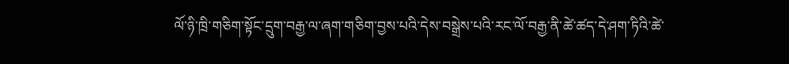ལོ་ཉི་ཁྲི་གཅིག་སྟོང་དྲུག་བརྒྱ་ལ་ཞག་གཅིག་བྱས་པའི་དེས་བསྒྲེས་པའི་རང་ལོ་བརྒྱ་ནི་ཚེ་ཚད་དེ་ཤག་ཏིའི་ཚེ་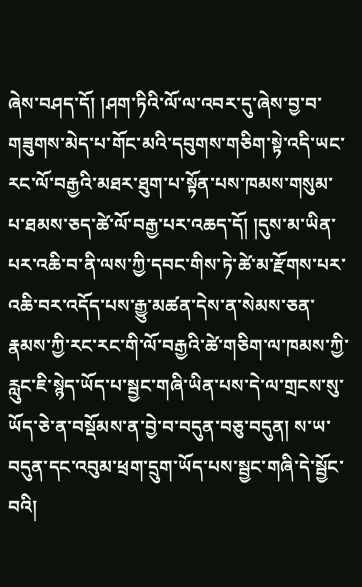ཞེས་བཤད་དོ། །ཤག་ཏིའི་ལོ་ལ་འབར་དུ་ཞེས་བྱ་བ་གཟུགས་མེད་པ་གོང་མའི་དབུགས་གཅིག་སྟེ་འདི་ཡང་རང་ལོ་བརྒྱའི་མཐར་ཐུག་པ་སྟོན་པས་ཁམས་གསུམ་པ་ཐམས་ཅད་ཚེ་ལོ་བརྒྱ་པར་འཆད་དོ། །དུས་མ་ཡིན་པར་འཆི་བ་ནི་ལས་ཀྱི་དབང་གིས་ཏེ་ཚེ་མ་རྫོགས་པར་འཆི་བར་འདོད་པས་རྒྱུ་མཚན་དེས་ན་སེམས་ཅན་རྣམས་ཀྱི་རང་རང་གི་ལོ་བརྒྱའི་ཚེ་གཅིག་ལ་ཁམས་ཀྱི་རླུང་ཇི་སྙེད་ཡོད་པ་སྦྱང་གཞི་ཡིན་པས་དེ་ལ་གྲངས་སུ་ཡོད་ཅེ་ན་བསྡོམས་ན་བྱེ་བ་བདུན་བཅུ་བདུན། ས་ཡ་བདུན་དང་འབུམ་ཕྲག་དྲུག་ཡོད་པས་སྦྱང་གཞི་དེ་སྦྱོང་བའི།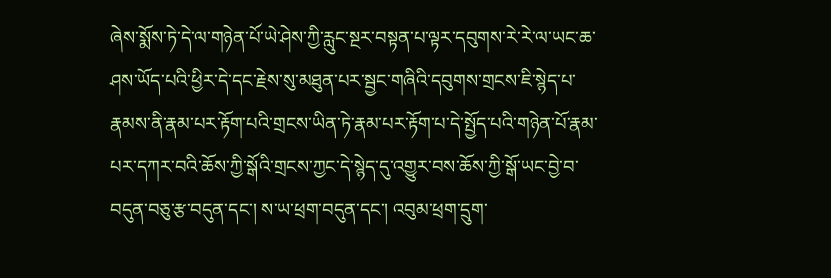ཞེས་སྨོས་ཏེ་དེ་ལ་གཉེན་པོ་ཡེ་ཤེས་ཀྱི་རླུང་སྔར་བསྟན་པ་ལྟར་དབུགས་རེ་རེ་ལ་ཡང་ཆ་ཤས་ཡོད་པའི་ཕྱིར་དེ་དང་རྗེས་སུ་མཐུན་པར་སྦྱང་གཞིའི་དབུགས་གྲངས་ཇི་སྙེད་པ་རྣམས་ནི་རྣམ་པར་རྟོག་པའི་གྲངས་ཡིན་ཏེ་རྣམ་པར་རྟོག་པ་དེ་སྤྱོད་པའི་གཉེན་པོ་རྣམ་པར་དཀར་བའི་ཆོས་ཀྱི་སྒོའི་གྲངས་ཀྱང་དེ་སྙེད་དུ་འགྱུར་བས་ཆོས་ཀྱི་སྒོ་ཡང་བྱེ་བ་བདུན་བཅུ་རྩ་བདུན་དང་། ས་ཡ་ཕྲག་བདུན་དང་། འབུམ་ཕྲག་དྲུག་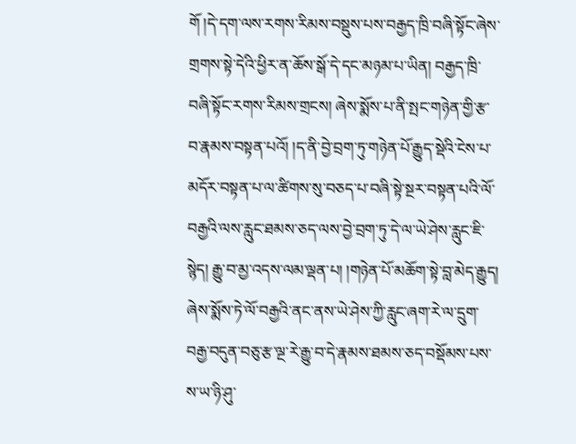གོ །དེ་དག་ལས་རགས་རིམས་བསྡུས་པས་བརྒྱད་ཁྲི་བཞི་སྟོང་ཞེས་གྲགས་སྟེ་དེའི་ཕྱིར་ན་ཆོས་སྒོ་དེ་དང་མཉམ་པ་ཡིན། བརྒྱད་ཁྲི་བཞི་སྟོང་རགས་རིམས་གྲངས། ཞེས་སྨོས་པ་ནི་སྤང་གཉེན་གྱི་རྩ་བ་རྣམས་བསྟན་པའོ། །ད་ནི་བྱེ་བྲག་ཏུ་གཉེན་པོ་རྒྱུད་སྡེའི་ངེས་པ་མདོར་བསྟན་པ་ལ་ཚིགས་སུ་བཅད་པ་བཞི་སྟེ་སྔར་བསྟན་པའི་ལོ་བརྒྱའི་ལས་རླུང་ཐམས་ཅད་ལས་བྱེ་བྲག་ཏུ་དེ་ལ་ཡེ་ཤེས་རླུང་ཇི་སྙེད། རྒྱུ་བ་མྱ་འདས་ལམ་ལྡན་པ། །གཉེན་པོ་མཆོག་སྟེ་བླ་མེད་རྒྱུད། ཞེས་སྨོས་ཏེ་ལོ་བརྒྱའི་ནང་ནས་ཡེ་ཤེས་ཀྱི་རླུང་ཞག་རེ་ལ་དྲུག་བརྒྱ་བདུན་བཅུ་རྩ་ལྔ་རེ་རྒྱུ་བ་དེ་རྣམས་ཐམས་ཅད་བསྡོམས་པས་ས་ཡ་ཉི་ཤུ་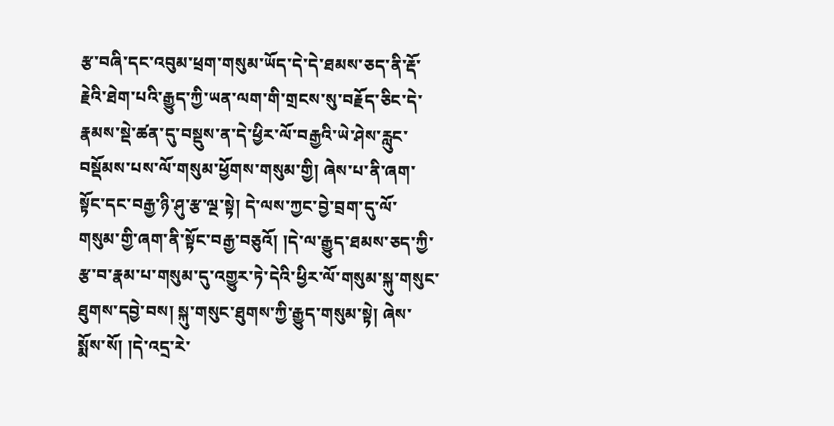རྩ་བཞི་དང་འབུམ་ཕྲག་གསུམ་ཡོད་དེ་དེ་ཐམས་ཅད་ནི་རྡོ་རྗེའི་ཐེག་པའི་རྒྱུད་ཀྱི་ཡན་ལག་གི་གྲངས་སུ་བརྗོད་ཅིང་དེ་རྣམས་སྡེ་ཚན་དུ་བསྡུས་ན་དེ་ཕྱིར་ལོ་བརྒྱའི་ཡེ་ཤེས་རླུང་བསྡོམས་པས་ལོ་གསུམ་ཕྱོགས་གསུམ་གྱི། ཞེས་པ་ནི་ཞག་སྟོང་དང་བརྒྱ་ཉི་ཤུ་རྩ་ལྔ་སྟེ། དེ་ལས་ཀྱང་བྱེ་བྲག་དུ་ལོ་གསུམ་གྱི་ཞག་ནི་སྟོང་བརྒྱ་བཅུའོ། །དེ་ལ་རྒྱུད་ཐམས་ཅད་ཀྱི་རྩ་བ་རྣམ་པ་གསུམ་དུ་འགྱུར་ཏེ་དེའི་ཕྱིར་ལོ་གསུམ་སྐུ་གསུང་ཐུགས་དབྱེ་བས། སྐུ་གསུང་ཐུགས་ཀྱི་རྒྱུད་གསུམ་སྟེ། ཞེས་སྨོས་སོ། །དེ་འདྲ་རེ་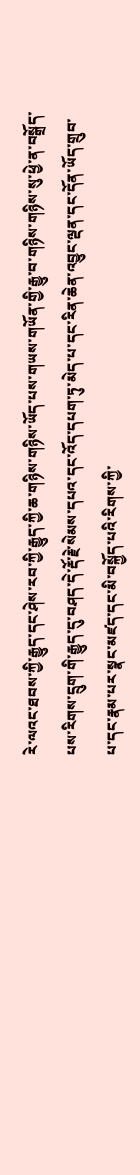རེ་ལའང་ཐབས་ཀྱི་རྒྱུད་དང་ཤེས་རབ་ཀྱི་རྒྱུད་ཀྱི་ཆ་གཉིས་གཉིས་ཡོད་པས་གཡས་གཡོན་གྱི་རྒྱུ་བ་གཉིས་གཉིས་སུ་ཕྱེ་ན་བསྒྲོད་པས་རིགས་དྲུག་གི་རྒྱུད་དུ་བཤད་དེ་རྡོ་རྗེ་སེམས་དཔའ་དང་འོད་དཔག་ཏུ་མེད་པ་དང་རིན་ཆེན་འབྱུང་ལྡན་དང་དོན་ཡོད་གྲུབ་པ་དང་རྣམ་པར་སྣང་མཛད་དང་མི་བསྐྱོད་པའི་རིགས་ཀྱི་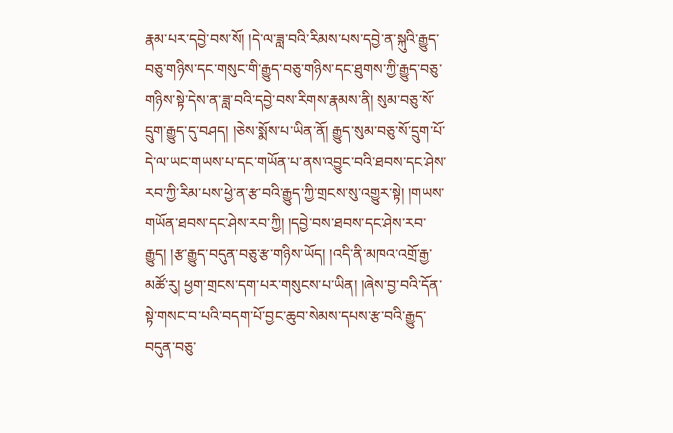རྣམ་པར་དབྱེ་བས་སོ། །དེ་ལ་ཟླ་བའི་རིམས་པས་དབྱེ་ན་སྐུའི་རྒྱུད་བཅུ་གཉིས་དང་གསུང་གི་རྒྱུད་བཅུ་གཉིས་དང་ཐུགས་ཀྱི་རྒྱུད་བཅུ་གཉིས་སྟེ་དེས་ན་ཟླ་བའི་དབྱེ་བས་རིགས་རྣམས་ནི། སུམ་བཅུ་སོ་དྲུག་རྒྱུད་དུ་བཤད། །ཅེས་སྨོས་པ་ཡིན་ནོ། རྒྱུད་སུམ་བཅུ་སོ་དྲུག་པོ་དེ་ལ་ཡང་གཡས་པ་དང་གཡོན་པ་ནས་འབྱུང་བའི་ཐབས་དང་ཤེས་རབ་ཀྱི་རིམ་པས་ཕྱེ་ན་རྩ་བའི་རྒྱུད་ཀྱི་གྲངས་སུ་འགྱུར་སྟེ། །གཡས་གཡོན་ཐབས་དང་ཤེས་རབ་ཀྱི། །དབྱེ་བས་ཐབས་དང་ཤེས་རབ་རྒྱུད། །རྩ་རྒྱུད་བདུན་བཅུ་རྩ་གཉིས་ཡོད། །འདི་ནི་མཁའ་འགྲོ་རྒྱ་མཚོ་རུ། ཕྱག་གྲངས་དག་པར་གསུངས་པ་ཡིན། །ཞེས་བྱ་བའི་དོན་སྟེ་གསང་བ་པའི་བདག་པོ་བྱང་ཆུབ་སེམས་དཔས་རྩ་བའི་རྒྱུད་བདུན་བཅུ་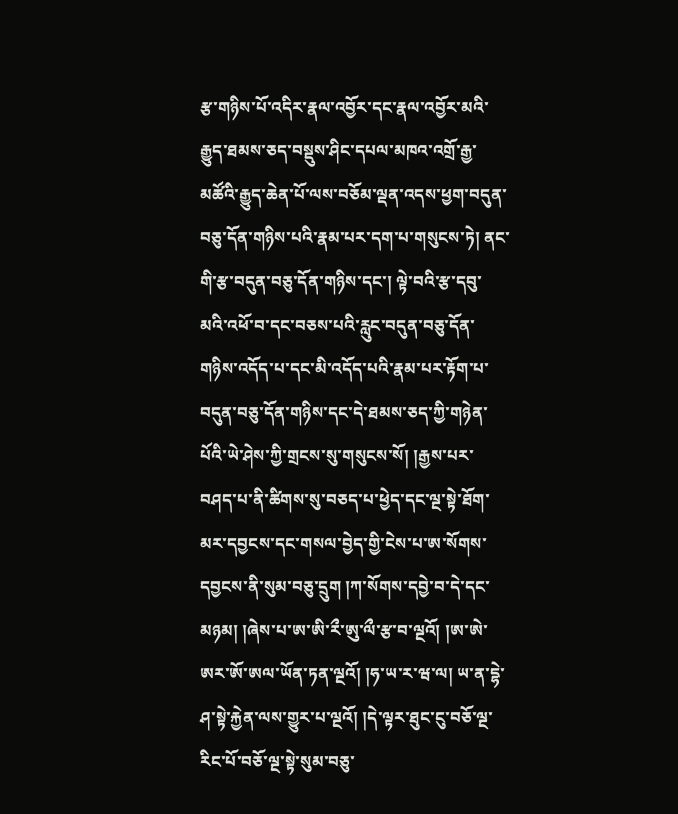རྩ་གཉིས་པོ་འདིར་རྣལ་འབྱོར་དང་རྣལ་འབྱོར་མའི་རྒྱུད་ཐམས་ཅད་བསྡུས་ཤིང་དཔལ་མཁའ་འགྲོ་རྒྱ་མཚོའི་རྒྱུད་ཆེན་པོ་ལས་བཅོམ་ལྡན་འདས་ཕྱག་བདུན་བཅུ་དོན་གཉིས་པའི་རྣམ་པར་དག་པ་གསུངས་ཏེ། ནང་གི་རྩ་བདུན་བཅུ་དོན་གཉིས་དང་། ལྟེ་བའི་རྩ་དབུ་མའི་འཕོ་བ་དང་བཅས་པའི་རླུང་བདུན་བཅུ་དོན་གཉིས་འདོད་པ་དང་མི་འདོད་པའི་རྣམ་པར་རྟོག་པ་བདུན་བཅུ་དོན་གཉིས་དང་དེ་ཐམས་ཅད་ཀྱི་གཉེན་པོའི་ཡེ་ཤེས་ཀྱི་གྲངས་སུ་གསུངས་སོ། །རྒྱས་པར་བཤད་པ་ནི་ཚིགས་སུ་བཅད་པ་ཕྱེད་དང་ལྔ་སྟེ་ཐོག་མར་དབྱངས་དང་གསལ་བྱེད་གྱི་ངེས་པ་ཨ་སོགས་དབྱངས་ནི་སུམ་བཅུ་དྲུག །ཀ་སོགས་དབྱེ་བ་དེ་དང་མཉམ། །ཞེས་པ་ཨ་ཨི་རྀ་ཨུ་ལྀ་རྩ་བ་ལྔའོ། །ཨ་ཨེ་ཨར་ཨོ་ཨལ་ཡོན་ཏན་ལྔའོ། །ཧ་ཡ་ར་ཝ་ལ། ཡ་ན་དྷེ་ཤ་སྟེ་རྐྱེན་ལས་གྱུར་པ་ལྔའོ། །དེ་ལྟར་ཐུང་ངུ་བཅོ་ལྔ་རིང་པོ་བཅོ་ལྔ་སྟེ་སུམ་བཅུ་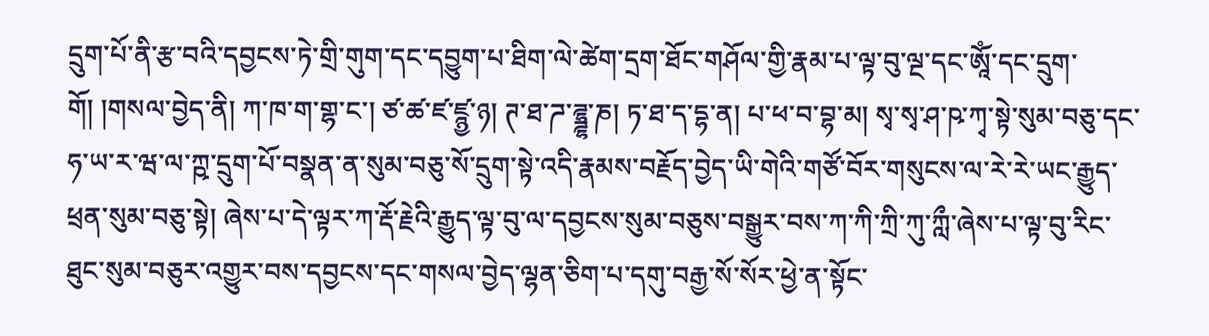དྲུག་པོ་ནི་རྩ་བའི་དབྱངས་ཏེ་གྲི་གུག་དང་དབྱུག་པ་ཐིག་ལེ་ཚེག་དྲག་ཐོང་གཤོལ་གྱི་རྣམ་པ་ལྟ་བུ་ལྔ་དང་ཨཱོཾ་དང་དྲུག་གོ། །གསལ་བྱེད་ནི། ཀ་ཁ་ག་གྷ་ང་། ཙ་ཚ་ཛ་ཛྙྱ་ཉ། ཊ་ཐ་ཌ་ཌྷྜྷ་ཎ། ཏ་ཐ་ད་དྷ་ན། པ་ཕ་བ་བྷ་མ། སྭ་སྭ་ཤ་ཥ་ཀྭ་སྟེ་སུམ་བཅུ་དང་ཧ་ཡ་ར་ཝ་ལ་ཀྵ་དྲུག་པོ་བསྣན་ན་སུམ་བཅུ་སོ་དྲུག་སྟེ་འདི་རྣམས་བརྗོད་བྱེད་ཡི་གེའི་གཙོ་བོར་གསུངས་ལ་རེ་རེ་ཡང་རྒྱུད་ཕྲན་སུམ་བཅུ་སྟེ། ཞེས་པ་དེ་ལྟར་ཀ་རྡོ་རྗེའི་རྒྱུད་ལྟ་བུ་ལ་དབྱངས་སུམ་བཅུས་བསྒྱུར་བས་ཀ་ཀི་ཀྲི་ཀུ་ཀླྀ་ཞེས་པ་ལྟ་བུ་རིང་ཐུང་སུམ་བཅུར་འགྱུར་བས་དབྱངས་དང་གསལ་བྱེད་ལྷན་ཅིག་པ་དགུ་བརྒྱ་སོ་སོར་ཕྱེ་ན་སྟོང་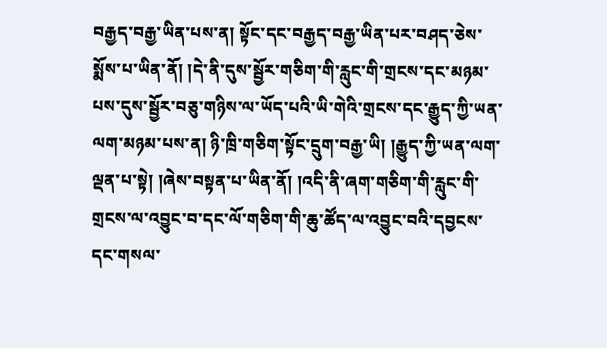བརྒྱད་བརྒྱ་ཡིན་པས་ན། སྟོང་དང་བརྒྱད་བརྒྱ་ཡིན་པར་བཤད་ཅེས་སྨོས་པ་ཡིན་ནོ། །དེ་ནི་དུས་སྦྱོར་གཅིག་གི་རླུང་གི་གྲངས་དང་མཉམ་པས་དུས་སྦྱོར་བཅུ་གཉིས་ལ་ཡོད་པའི་ཡི་གེའི་གྲངས་དང་རྒྱུད་ཀྱི་ཡན་ལག་མཉམ་པས་ན། ཉི་ཁྲི་གཅིག་སྟོང་དྲུག་བརྒྱ་ཡི། །རྒྱུད་ཀྱི་ཡན་ལག་ལྡན་པ་སྟེ། །ཞེས་བསྟན་པ་ཡིན་ནོ། །འདི་ནི་ཞག་གཅིག་གི་རླུང་གི་གྲངས་ལ་འབྱུང་བ་དང་ལོ་གཅིག་གི་ཆུ་ཚོད་ལ་འབྱུང་བའི་དབྱངས་དང་གསལ་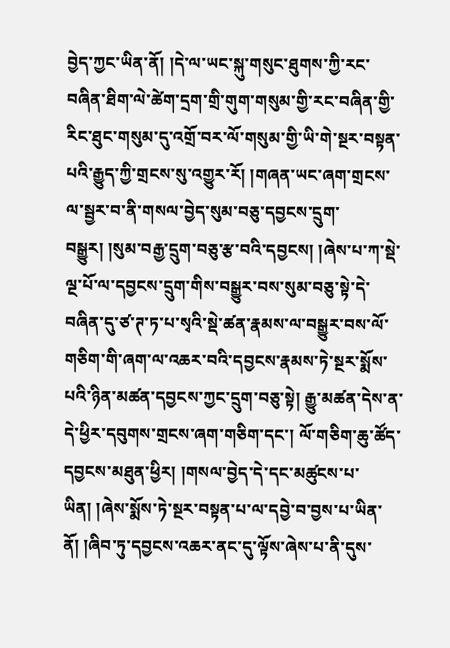བྱེད་ཀྱང་ཡིན་ནོ། །དེ་ལ་ཡང་སྐུ་གསུང་ཐུགས་ཀྱི་རང་བཞིན་ཐིག་ལེ་ཚེག་དྲག་གྲི་གུག་གསུམ་གྱི་རང་བཞིན་གྱི་རིང་ཐུང་གསུམ་དུ་འགྲོ་བར་ལོ་གསུམ་གྱི་ཡི་གེ་སྔར་བསྟན་པའི་རྒྱུད་ཀྱི་གྲངས་སུ་འགྱུར་རོ། །གཞན་ཡང་ཞག་གྲངས་ལ་སྦྱར་བ་ནི་གསལ་བྱེད་སུམ་བཅུ་དབྱངས་དྲུག་བསྒྱུར། །སུམ་བརྒྱ་དྲུག་བཅུ་རྩ་བའི་དབྱངས། །ཞེས་པ་ཀ་སྡེ་ལྔ་པོ་ལ་དབྱངས་དྲུག་གིས་བསྒྱུར་བས་སུམ་བཅུ་སྟེ་དེ་བཞིན་དུ་ཙ་ཊ་ཏ་པ་སྭའི་སྡེ་ཚན་རྣམས་ལ་བསྒྱུར་བས་ལོ་གཅིག་གི་ཞག་ལ་འཆར་བའི་དབྱངས་རྣམས་ཏེ་སྔར་སྨོས་པའི་ཉིན་མཚན་དབྱངས་ཀྱང་དྲུག་བཅུ་སྟེ། རྒྱུ་མཚན་དེས་ན་དེ་ཕྱིར་དབུགས་གྲངས་ཞག་གཅིག་དང་། ལོ་གཅིག་ཆུ་ཚོད་དབྱངས་མཐུན་ཕྱིར། །གསལ་བྱེད་དེ་དང་མཚུངས་པ་ཡིན། །ཞེས་སྨོས་ཏེ་སྔར་བསྟན་པ་ལ་དབྱེ་བ་བྱས་པ་ཡིན་ནོ། །ཞིབ་ཏུ་དབྱངས་འཆར་ནང་དུ་ལྟོས་ཞེས་པ་ནི་དུས་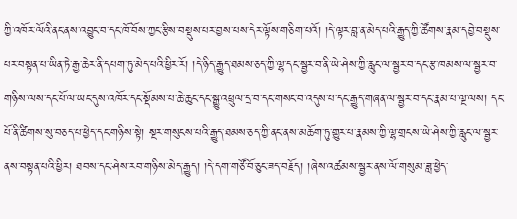ཀྱི་འཁོར་ལོའི་ནང་ནས་འབྱུང་བ་དང་ཁོ་བོས་ཀྱང་རྩིས་བསྡུས་པར་བྱས་པས་དེར་ལྟོས་གཅིག་པའོ། །དེ་ལྟར་བླ་ན་མེད་པའི་རྒྱུད་ཀྱི་ཚོགས་རྣམ་དབྱེ་བསྡུས་པར་བསྟན་པ་ཡིན་ཏེ་རྒྱ་ཆེར་ནི་དཔག་ཏུ་མེད་པའི་ཕྱིར་རོ། །དེ་ཉིད་རྒྱུད་ཐམས་ཅད་ཀྱི་ལྷ་དང་སྦྱར་བ་ནི་ཡེ་ཤེས་ཀྱི་རླུང་ལ་སྦྱར་བ་དང་རྩ་ཁམས་ལ་སྦྱར་བ་གཉིས་ལས་དང་པོ་ལ་ཡང་དུས་འཁོར་དང་སྡོམས་པ་ཆེ་ཆུང་དང་སྒྱུ་འཕྲུལ་དྲ་བ་དང་གསང་བ་འདུས་པ་དང་རྒྱུད་གཞན་ལ་སྦྱར་བ་དང་རྣམ་པ་ལྔ་ལས། དང་པོ་ནི་ཚིགས་སུ་བཅད་པ་ཕྱེད་དང་གཉིས་སྟེ། སྔར་གསུངས་པའི་རྒྱུད་ཐམས་ཅད་ཀྱི་ནང་ནས་མཆོག་ཏུ་གྱུར་པ་རྣམས་ཀྱི་ལྷ་གྲངས་ཡེ་ཤེས་ཀྱི་རླུང་ལ་སྦྱར་ནས་བསྟན་པའི་ཕྱིར། ཐབས་དང་ཤེས་རབ་གཉིས་མེད་རྒྱུད། །དེ་དག་གཙོ་བོ་ཅུང་ཟད་བརྗོད། །ཞེས་འཚམས་སྦྱར་ནས་ལོ་གསུམ་ཟླ་ཕྱེད་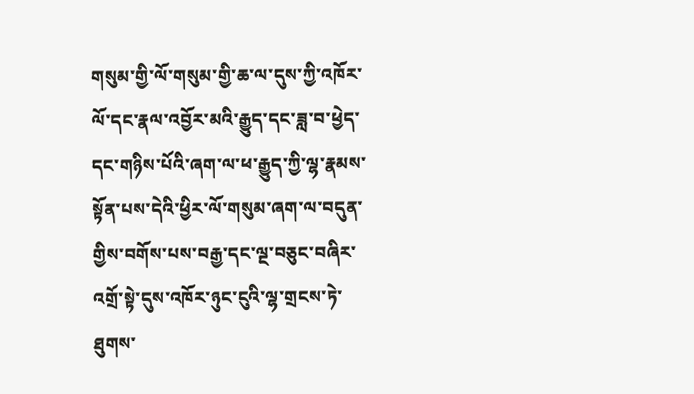གསུམ་གྱི་ལོ་གསུམ་གྱི་ཆ་ལ་དུས་ཀྱི་འཁོར་ལོ་དང་རྣལ་འབྱོར་མའི་རྒྱུད་དང་ཟླ་བ་ཕྱེད་དང་གཉིས་པོའི་ཞག་ལ་ཕ་རྒྱུད་ཀྱི་ལྷ་རྣམས་སྟོན་པས་དེའི་ཕྱིར་ལོ་གསུམ་ཞག་ལ་བདུན་གྱིས་བགོས་པས་བརྒྱ་དང་ལྔ་བཅུང་བཞིར་འགྲོ་སྟེ་དུས་འཁོར་ཉུང་ངུའི་ལྷ་གྲངས་ཏེ་ཐུགས་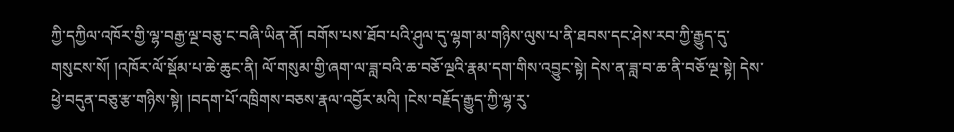ཀྱི་དཀྱིལ་འཁོར་གྱི་ལྷ་བརྒྱ་ལྔ་བཅུ་ང་བཞི་ཡིན་ནོ། བགོས་པས་ཐོབ་པའི་ཤུལ་དུ་ལྷག་མ་གཉིས་ལུས་པ་ནི་ཐབས་དང་ཤེས་རབ་ཀྱི་རྒྱུད་དུ་གསུངས་སོ། །འཁོར་ལོ་སྡོམ་པ་ཆེ་ཆུང་ནི། ལོ་གསུམ་གྱི་ཞག་ལ་ཟླ་བའི་ཆ་བཅོ་ལྔའི་རྣམ་དག་གིས་འབྱུང་སྟེ། དེས་ན་ཟླ་བ་ཆ་ནི་བཅོ་ལྔ་སྟེ། དེས་ཕྱེ་བདུན་བཅུ་རྩ་གཉིས་སྟེ། །བདག་པོ་འཁྲིགས་བཅས་རྣལ་འབྱོར་མའི། །ངེས་བརྗོད་རྒྱུད་ཀྱི་ལྷ་རུ་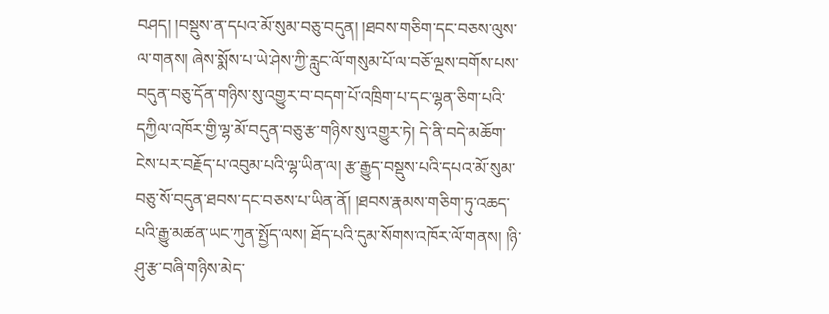བཤད། །བསྡུས་ན་དཔའ་མོ་སུམ་བཅུ་བདུན། །ཐབས་གཅིག་དང་བཅས་ལུས་ལ་གནས། ཞེས་སྨོས་པ་ཡེ་ཤེས་ཀྱི་རླུང་ལོ་གསུམ་པོ་ལ་བཅོ་ལྔས་བགོས་པས་བདུན་བཅུ་དོན་གཉིས་སུ་འགྱུར་བ་བདག་པོ་འཁྲིག་པ་དང་ལྷན་ཅིག་པའི་དཀྱིལ་འཁོར་གྱི་ལྷ་མོ་བདུན་བཅུ་རྩ་གཉིས་སུ་འགྱུར་ཏེ། དེ་ནི་བདེ་མཆོག་ངེས་པར་བརྗོད་པ་འབུམ་པའི་ལྷ་ཡིན་ལ། རྩ་རྒྱུད་བསྡུས་པའི་དཔའ་མོ་སུམ་བཅུ་སོ་བདུན་ཐབས་དང་བཅས་པ་ཡིན་ནོ། །ཐབས་རྣམས་གཅིག་ཏུ་འཆད་པའི་རྒྱུ་མཚན་ཡང་ཀུན་སྤྱོད་ལས། ཐོད་པའི་དུམ་སོགས་འཁོར་ལོ་གནས། །ཉི་ཤུ་རྩ་བཞི་གཉིས་མེད་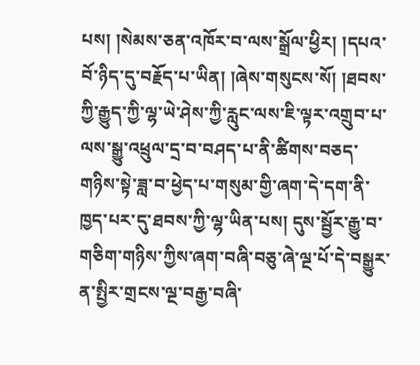པས། །སེམས་ཅན་འཁོར་བ་ལས་སྒྲོལ་ཕྱིར། །དཔའ་བོ་ཉིད་དུ་བརྗོད་པ་ཡིན། །ཞེས་གསུངས་སོ། །ཐབས་ཀྱི་རྒྱུད་ཀྱི་ལྷ་ཡེ་ཤེས་ཀྱི་རླུང་ལས་ཇི་ལྟར་འགྲུབ་པ་ལས་སྒྱུ་འཕྲུལ་དྲ་བ་བཤད་པ་ནི་ཚིགས་བཅད་གཉིས་སྟེ་ཟླ་བ་ཕྱེད་པ་གསུམ་གྱི་ཞག་དེ་དག་ནི་ཁྱད་པར་དུ་ཐབས་ཀྱི་ལྷ་ཡིན་པས། དུས་སྦྱོར་རྒྱུ་བ་གཅིག་གཉིས་ཀྱིས་ཞག་བཞི་བཅུ་ཞེ་ལྔ་པོ་དེ་བསྒྱུར་ན་སྤྱིར་གྲངས་ལྔ་བརྒྱ་བཞི་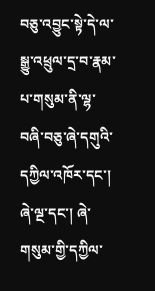བཅུ་འབྱུང་སྟེ་དེ་ལ་སྒྱུ་འཕྲུལ་དྲ་བ་རྣམ་པ་གསུམ་ནི་ལྷ་བཞི་བཅུ་ཞེ་དགུའི་དཀྱིལ་འཁོར་དང་། ཞེ་ལྔ་དང་། ཞེ་གསུམ་གྱི་དཀྱིལ་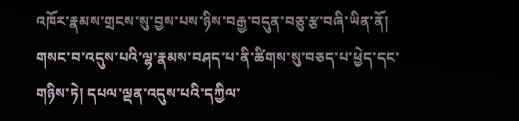འཁོར་རྣམས་གྲངས་སུ་བྱས་པས་ཉིས་བརྒྱ་བདུན་བཅུ་རྩ་བཞི་ཡིན་ནོ། གསང་བ་འདུས་པའི་ལྷ་རྣམས་བཤད་པ་ནི་ཚིགས་སུ་བཅད་པ་ཕྱེད་དང་གཉིས་ཏེ། དཔལ་ལྡན་འདུས་པའི་དཀྱིལ་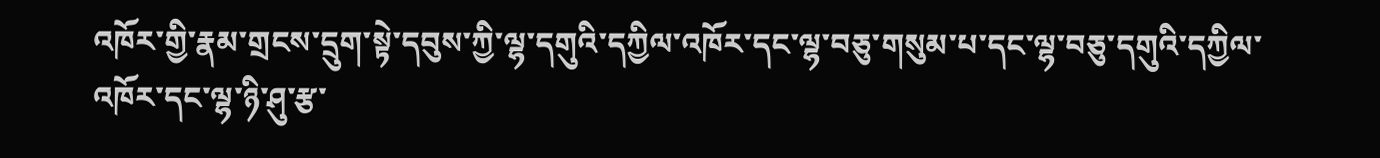འཁོར་གྱི་རྣམ་གྲངས་དྲུག་སྟེ་དབུས་ཀྱི་ལྷ་དགུའི་དཀྱིལ་འཁོར་དང་ལྷ་བཅུ་གསུམ་པ་དང་ལྷ་བཅུ་དགུའི་དཀྱིལ་འཁོར་དང་ལྷ་ཉི་ཤུ་རྩ་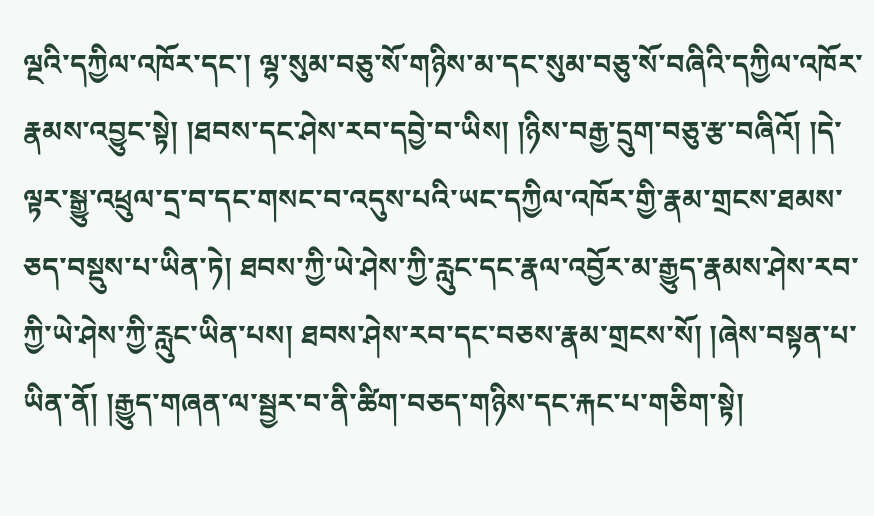ལྔའི་དཀྱིལ་འཁོར་དང་། ལྷ་སུམ་བཅུ་སོ་གཉིས་མ་དང་སུམ་བཅུ་སོ་བཞིའི་དཀྱིལ་འཁོར་རྣམས་འབྱུང་སྟེ། །ཐབས་དང་ཤེས་རབ་དབྱེ་བ་ཡིས། །ཉིས་བརྒྱ་དྲུག་བཅུ་རྩ་བཞིའོ། །དེ་ལྟར་སྒྱུ་འཕྲུལ་དྲ་བ་དང་གསང་བ་འདུས་པའི་ཡང་དཀྱིལ་འཁོར་གྱི་རྣམ་གྲངས་ཐམས་ཅད་བསྡུས་པ་ཡིན་ཏེ། ཐབས་ཀྱི་ཡེ་ཤེས་ཀྱི་རླུང་དང་རྣལ་འབྱོར་མ་རྒྱུད་རྣམས་ཤེས་རབ་ཀྱི་ཡེ་ཤེས་ཀྱི་རླུང་ཡིན་པས། ཐབས་ཤེས་རབ་དང་བཅས་རྣམ་གྲངས་སོ། །ཞེས་བསྟན་པ་ཡིན་ནོ། །རྒྱུད་གཞན་ལ་སྦྱར་བ་ནི་ཚིག་བཅད་གཉིས་དང་རྐང་པ་གཅིག་སྟེ།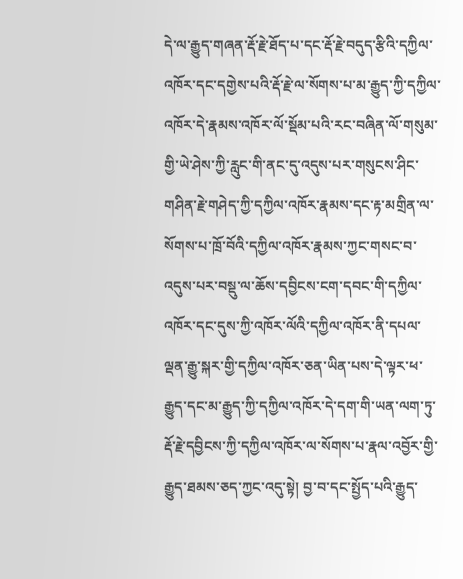དེ་ལ་རྒྱུད་གཞན་རྡོ་རྗེ་ཐོད་པ་དང་རྡོ་རྗེ་བདུད་རྩིའི་དཀྱིལ་འཁོར་དང་དགྱེས་པའི་རྡོ་རྗེ་ལ་སོགས་པ་མ་རྒྱུད་ཀྱི་དཀྱིལ་འཁོར་དེ་རྣམས་འཁོར་ལོ་སྡོམ་པའི་རང་བཞིན་ལོ་གསུམ་གྱི་ཡེ་ཤེས་ཀྱི་རླུང་གི་ནང་དུ་འདུས་པར་གསུངས་ཤིང་གཤིན་རྗེ་གཤེད་ཀྱི་དཀྱིལ་འཁོར་རྣམས་དང་རྟ་མགྲིན་ལ་སོགས་པ་ཁྲོ་བོའི་དཀྱིལ་འཁོར་རྣམས་ཀྱང་གསང་བ་འདུས་པར་བསྡུ་ལ་ཆོས་དབྱིངས་ངག་དབང་གི་དཀྱིལ་འཁོར་དང་དུས་ཀྱི་འཁོར་ལོའི་དཀྱིལ་འཁོར་ནི་དཔལ་ལྡན་རྒྱུ་སྐར་གྱི་དཀྱིལ་འཁོར་ཅན་ཡིན་པས་དེ་ལྟར་ཕ་རྒྱུད་དང་མ་རྒྱུད་ཀྱི་དཀྱིལ་འཁོར་དེ་དག་གི་ཡན་ལག་ཏུ་རྡོ་རྗེ་དབྱིངས་ཀྱི་དཀྱིལ་འཁོར་ལ་སོགས་པ་རྣལ་འབྱོར་གྱི་རྒྱུད་ཐམས་ཅད་ཀྱང་འདུ་སྟེ། བྱ་བ་དང་སྤྱོད་པའི་རྒྱུད་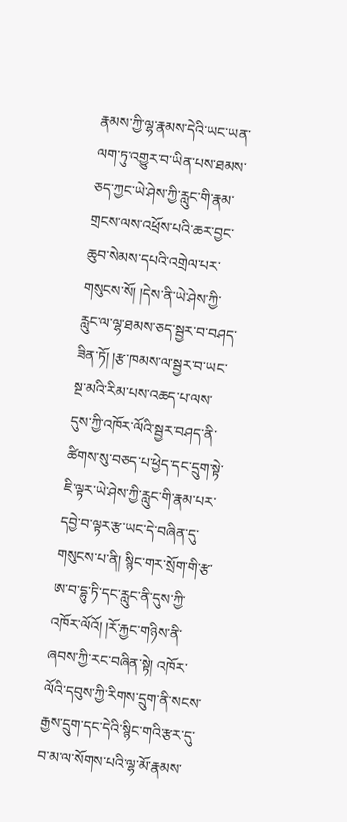རྣམས་ཀྱི་ལྷ་རྣམས་དེའི་ཡང་ཡན་ལག་ཏུ་འགྱུར་བ་ཡིན་པས་ཐམས་ཅད་ཀྱང་ཡེ་ཤེས་ཀྱི་རླུང་གི་རྣམ་གྲངས་ལས་འཕྲོས་པའི་ཆར་བྱང་ཆུབ་སེམས་དཔའི་འགྲེལ་པར་གསུངས་སོ། །དེས་ནི་ཡེ་ཤེས་ཀྱི་རླུང་ལ་ལྷ་ཐམས་ཅད་སྦྱར་བ་བཤད་ཟིན་ཏོ། །རྩ་ཁམས་ལ་སྦྱར་བ་ཡང་སྔ་མའི་རིམ་པས་འཆད་པ་ལས་དུས་ཀྱི་འཁོར་ལོའི་སྦྱར་བཤད་ནི་ཚིགས་སུ་བཅད་པ་ཕྱེད་དང་དྲུག་སྟེ་ཇི་ལྟར་ཡེ་ཤེས་ཀྱི་རླུང་གི་རྣམ་པར་དབྱེ་བ་ལྟར་རྩ་ཡང་དེ་བཞིན་དུ་གསུངས་པ་ནི། སྙིང་གར་སྲོག་གི་རྩ་ཨ་བ་དྷུ་ཏི་དང་རླུང་ནི་དུས་ཀྱི་འཁོར་ལོའོ། །རོ་རྐྱང་གཉིས་ནི་ཞབས་ཀྱི་རང་བཞིན་སྟེ། འཁོར་ལོའི་དབུས་ཀྱི་རིགས་དྲུག་ནི་སངས་རྒྱས་དྲུག་དང་དེའི་སྙིང་གའི་རྩར་དུ་བ་མ་ལ་སོགས་པའི་ལྷ་མོ་རྣམས་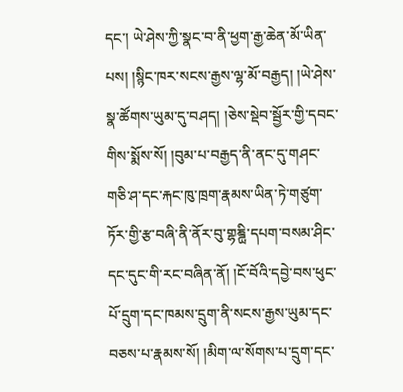དང་། ཡེ་ཤེས་ཀྱི་སྣང་བ་ནི་ཕྱག་རྒྱ་ཆེན་མོ་ཡིན་པས། །སྙིང་ཁར་སངས་རྒྱས་ལྷ་མོ་བརྒྱད། །ཡེ་ཤེས་སྣ་ཚོགས་ཡུམ་དུ་བཤད། །ཅེས་སྡེབ་སྦྱོར་གྱི་དབང་གིས་སྨོས་སོ། །བུམ་པ་བརྒྱད་ནི་ནང་དུ་གཤང་གཅི་ཤ་དང་རྐང་ཁུ་ཁྲག་རྣམས་ཡིན་ཏེ་གཙུག་ཏོར་གྱི་རྩ་བཞི་ནི་ནོར་བུ་གྷཎྜྻི་དཔག་བསམ་ཤིང་དང་དུང་གི་རང་བཞིན་ནོ། །ངོ་བོའི་དབྱེ་བས་ཕུང་པོ་དྲུག་དང་ཁམས་དྲུག་ནི་སངས་རྒྱས་ཡུམ་དང་བཅས་པ་རྣམས་སོ། །མིག་ལ་སོགས་པ་དྲུག་དང་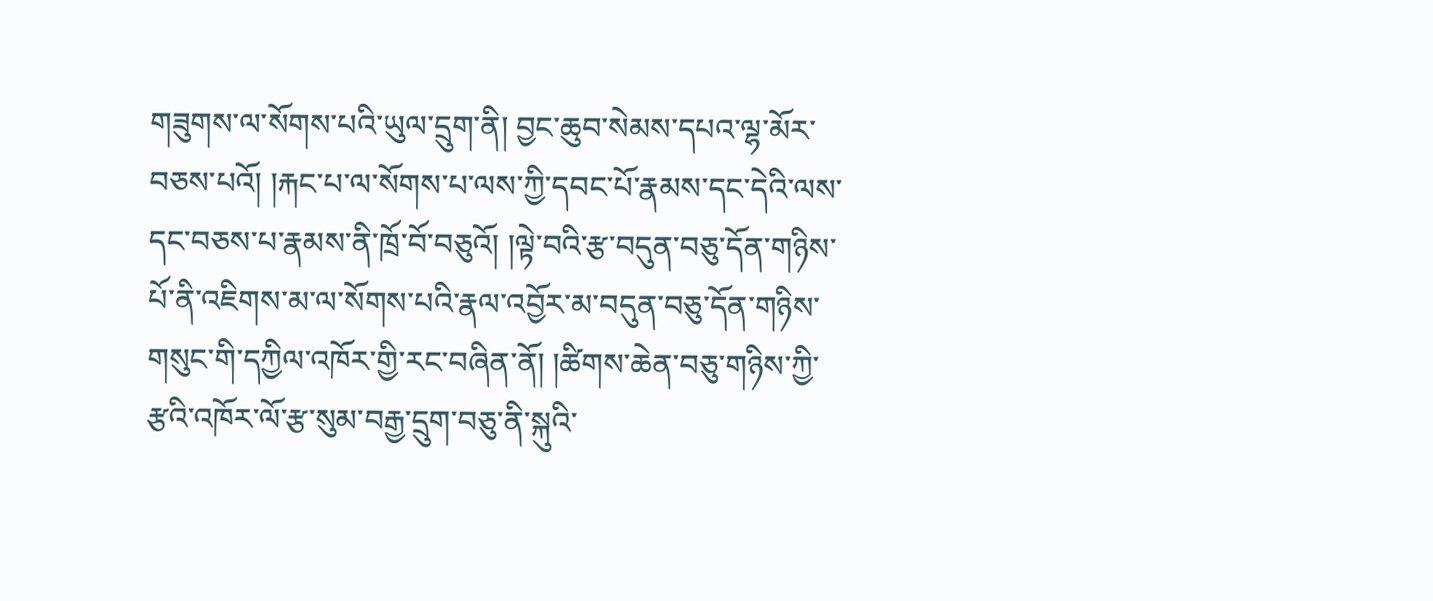གཟུགས་ལ་སོགས་པའི་ཡུལ་དྲུག་ནི། བྱང་ཆུབ་སེམས་དཔའ་ལྷ་མོར་བཅས་པའོ། །རྐང་པ་ལ་སོགས་པ་ལས་ཀྱི་དབང་པོ་རྣམས་དང་དེའི་ལས་དང་བཅས་པ་རྣམས་ནི་ཁྲོ་བོ་བཅུའོ། །ལྟེ་བའི་རྩ་བདུན་བཅུ་དོན་གཉིས་པོ་ནི་འཇིགས་མ་ལ་སོགས་པའི་རྣལ་འབྱོར་མ་བདུན་བཅུ་དོན་གཉིས་གསུང་གི་དཀྱིལ་འཁོར་གྱི་རང་བཞིན་ནོ། །ཚིགས་ཆེན་བཅུ་གཉིས་ཀྱི་རྩའི་འཁོར་ལོ་རྩ་སུམ་བརྒྱ་དྲུག་བཅུ་ནི་སྐུའི་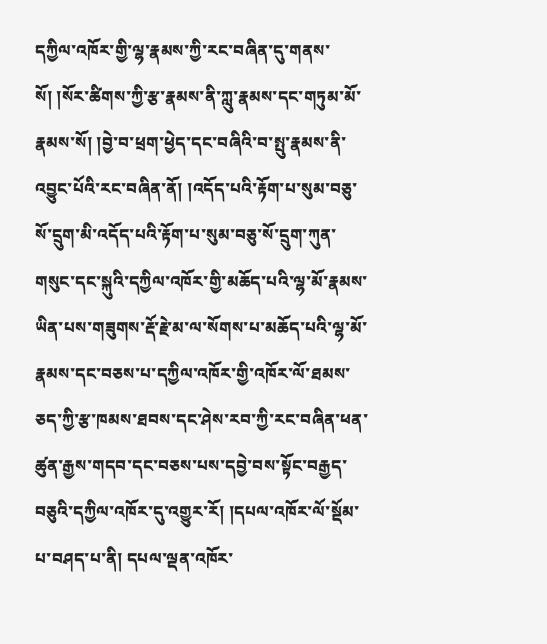དཀྱིལ་འཁོར་གྱི་ལྷ་རྣམས་ཀྱི་རང་བཞིན་དུ་གནས་སོ། །སོར་ཚིགས་ཀྱི་རྩ་རྣམས་ནི་ཀླུ་རྣམས་དང་གཏུམ་མོ་རྣམས་སོ། །བྱེ་བ་ཕྲག་ཕྱེད་དང་བཞིའི་བ་སྤུ་རྣམས་ནི་འབྱུང་པོའི་རང་བཞིན་ནོ། །འདོད་པའི་རྟོག་པ་སུམ་བཅུ་སོ་དྲུག་མི་འདོད་པའི་རྟོག་པ་སུམ་བཅུ་སོ་དྲུག་ཀུན་གསུང་དང་སྐུའི་དཀྱིལ་འཁོར་གྱི་མཆོད་པའི་ལྷ་མོ་རྣམས་ཡིན་པས་གཟུགས་རྡོ་རྗེ་མ་ལ་སོགས་པ་མཆོད་པའི་ལྷ་མོ་རྣམས་དང་བཅས་པ་དཀྱིལ་འཁོར་གྱི་འཁོར་ལོ་ཐམས་ཅད་ཀྱི་རྩ་ཁམས་ཐབས་དང་ཤེས་རབ་ཀྱི་རང་བཞིན་ཕན་ཚུན་རྒྱས་གདབ་དང་བཅས་པས་དབྱེ་བས་སྟོང་བརྒྱད་བཅུའི་དཀྱིལ་འཁོར་དུ་འགྱུར་རོ། །དཔལ་འཁོར་ལོ་སྡོམ་པ་བཤད་པ་ནི། དཔལ་ལྡན་འཁོར་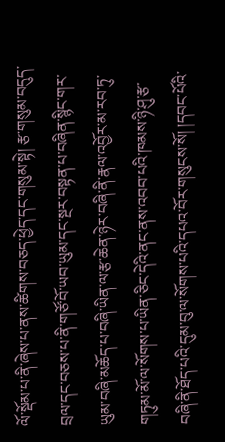ལོ་སྡོམ་པ་ནི་ཞེས་པ་ནས་ཚིགས་བཅད་ཕྱེད་དང་གསུམ་སྟེ། རྩ་གསུམ་བདུད་བྲལ་དང་བཅས་པ་ནི་གཙོ་བོ་ཡབ་ཡུམ་དང་སྔར་བསྟན་པ་བཞིན་སྙིང་གར་ཡུམ་བཞི་མཆོད་པ་བཞི་ཡིན་ལ་རྩ་ཆེན་ཉེར་བཞི་ནི་རྣལ་འབྱོར་མ་རབ་ཏུ་གཏུམ་མོ་ལ་སོགས་པ་ཡིན་ཅིང་དེའི་ནང་ནས་འབབ་པའི་ཁམས་ཉི་ཤུ་རྩ་བཞི་ནི་ཐོད་པའི་དུམ་བུ་ལ་སོགས་པའི་དཔའ་བོར་གསུངས་སོ། །དབང་པོའི་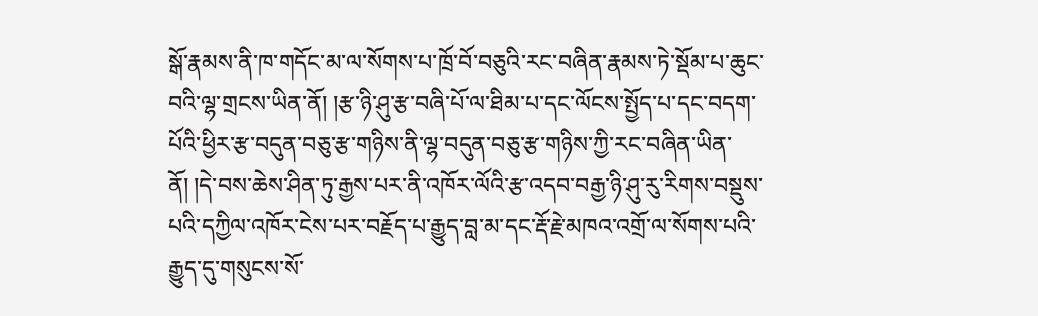སྒོ་རྣམས་ནི་ཁ་གདོང་མ་ལ་སོགས་པ་ཁྲོ་བོ་བཅུའི་རང་བཞིན་རྣམས་ཏེ་སྡོམ་པ་ཆུང་བའི་ལྷ་གྲངས་ཡིན་ནོ། །རྩ་ཉི་ཤུ་རྩ་བཞི་པོ་ལ་ཐིམ་པ་དང་ལོངས་སྤྱོད་པ་དང་བདག་པོའི་ཕྱིར་རྩ་བདུན་བཅུ་རྩ་གཉིས་ནི་ལྷ་བདུན་བཅུ་རྩ་གཉིས་ཀྱི་རང་བཞིན་ཡིན་ནོ། །དེ་བས་ཆེས་ཤིན་ཏུ་རྒྱས་པར་ནི་འཁོར་ལོའི་རྩ་འདབ་བརྒྱ་ཉི་ཤུ་རུ་རིགས་བསྡུས་པའི་དཀྱིལ་འཁོར་ངེས་པར་བརྗོད་པ་རྒྱུད་བླ་མ་དང་རྡོ་རྗེ་མཁའ་འགྲོ་ལ་སོགས་པའི་རྒྱུད་དུ་གསུངས་སོ་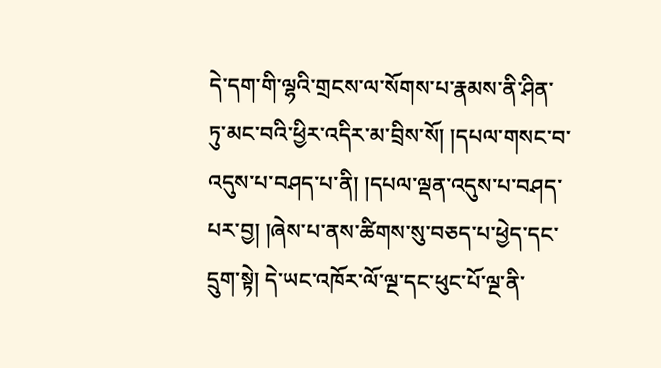དེ་དག་གི་ལྷའི་གྲངས་ལ་སོགས་པ་རྣམས་ནི་ཤིན་ཏུ་མང་བའི་ཕྱིར་འདིར་མ་བྲིས་སོ། །དཔལ་གསང་བ་འདུས་པ་བཤད་པ་ནི། །དཔལ་ལྡན་འདུས་པ་བཤད་པར་བྱ། །ཞེས་པ་ནས་ཚིགས་སུ་བཅད་པ་ཕྱེད་དང་དྲུག་སྟེ། དེ་ཡང་འཁོར་ལོ་ལྔ་དང་ཕུང་པོ་ལྔ་ནི་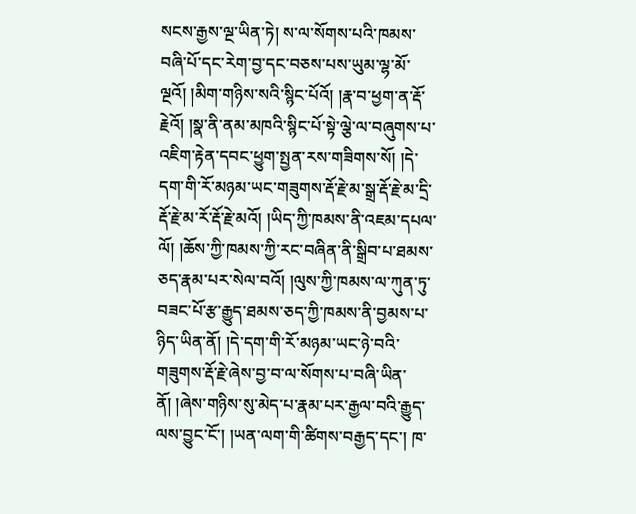སངས་རྒྱས་ལྔ་ཡིན་ཏེ། ས་ལ་སོགས་པའི་ཁམས་བཞི་པོ་དང་རེག་བྱ་དང་བཅས་པས་ཡུམ་ལྷ་མོ་ལྔའོ། །མིག་གཉིས་སའི་སྙིང་པོའོ། །རྣ་བ་ཕྱག་ན་རྡོ་རྗེའོ། །སྣ་ནི་ནམ་མཁའི་སྙིང་པོ་སྟེ་ལྕེ་ལ་བཞུགས་པ་འཇིག་རྟེན་དབང་ཕྱུག་སྤྱན་རས་གཟིགས་སོ། །དེ་དག་གི་རོ་མཉམ་ཡང་གཟུགས་རྡོ་རྗེ་མ་སྒྲ་རྡོ་རྗེ་མ་དྲི་རྡོ་རྗེ་མ་རོ་རྡོ་རྗེ་མའོ། །ཡིད་ཀྱི་ཁམས་ནི་འཇམ་དཔལ་ལོ། །ཆོས་ཀྱི་ཁམས་ཀྱི་རང་བཞིན་ནི་སྒྲིབ་པ་ཐམས་ཅད་རྣམ་པར་སེལ་བའོ། །ལུས་ཀྱི་ཁམས་ལ་ཀུན་ཏུ་བཟང་པོ་རྩ་རྒྱུད་ཐམས་ཅད་ཀྱི་ཁམས་ནི་བྱམས་པ་ཉིད་ཡིན་ནོ། །དེ་དག་གི་རོ་མཉམ་ཡང་ཉེ་བའི་གཟུགས་རྡོ་རྗེ་ཞེས་བྱ་བ་ལ་སོགས་པ་བཞི་ཡིན་ནོ། །ཞེས་གཉིས་སུ་མེད་པ་རྣམ་པར་རྒྱལ་བའི་རྒྱུད་ལས་བྱུང་ངོ་། །ཡན་ལག་གི་ཚིགས་བརྒྱད་དང་། ཁ་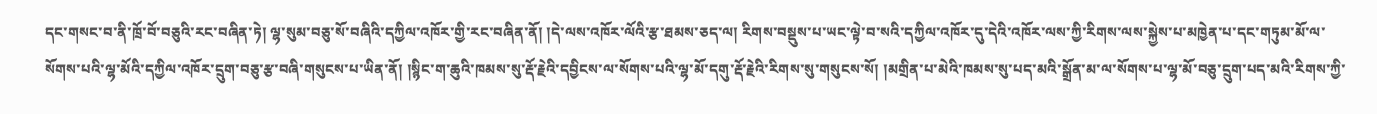དང་གསང་བ་ནི་ཁྲོ་བོ་བཅུའི་རང་བཞིན་ཏེ། ལྷ་སུམ་བཅུ་སོ་བཞིའི་དཀྱིལ་འཁོར་གྱི་རང་བཞིན་ནོ། །དེ་ལས་འཁོར་ལོའི་རྩ་ཐམས་ཅད་ལ། རིགས་བསྡུས་པ་ཡང་ལྟེ་བ་སའི་དཀྱིལ་འཁོར་དུ་དེའི་འཁོར་ལས་ཀྱི་རིགས་ལས་སྐྱེས་པ་མཁྱེན་པ་དང་གཏུམ་མོ་ལ་སོགས་པའི་ལྷ་མོའི་དཀྱིལ་འཁོར་དྲུག་བཅུ་རྩ་བཞི་གསུངས་པ་ཡིན་ནོ། །སྙིང་ག་ཆུའི་ཁམས་སུ་རྡོ་རྗེའི་དབྱིངས་ལ་སོགས་པའི་ལྷ་མོ་དགུ་རྡོ་རྗེའི་རིགས་སུ་གསུངས་སོ། །མགྲིན་པ་མེའི་ཁམས་སུ་པད་མའི་སྒྲོན་མ་ལ་སོགས་པ་ལྷ་མོ་བཅུ་དྲུག་པད་མའི་རིགས་ཀྱི་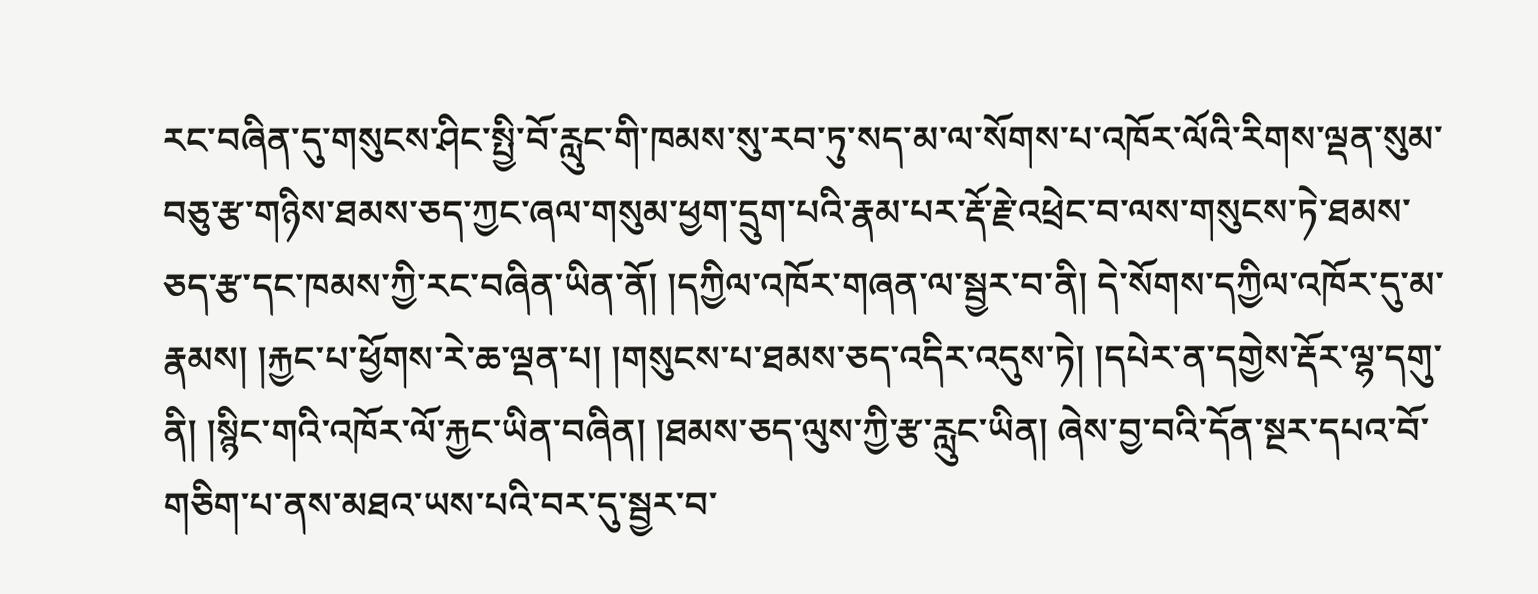རང་བཞིན་དུ་གསུངས་ཤིང་སྤྱི་བོ་རླུང་གི་ཁམས་སུ་རབ་ཏུ་སད་མ་ལ་སོགས་པ་འཁོར་ལོའི་རིགས་ལྡན་སུམ་བཅུ་རྩ་གཉིས་ཐམས་ཅད་ཀྱང་ཞལ་གསུམ་ཕྱག་དྲུག་པའི་རྣམ་པར་རྡོ་རྗེ་འཕྲེང་བ་ལས་གསུངས་ཏེ་ཐམས་ཅད་རྩ་དང་ཁམས་ཀྱི་རང་བཞིན་ཡིན་ནོ། །དཀྱིལ་འཁོར་གཞན་ལ་སྦྱར་བ་ནི། དེ་སོགས་དཀྱིལ་འཁོར་དུ་མ་རྣམས། །རྐྱང་པ་ཕྱོགས་རེ་ཆ་ལྡན་པ། །གསུངས་པ་ཐམས་ཅད་འདིར་འདུས་ཏེ། །དཔེར་ན་དགྱེས་རྡོར་ལྷ་དགུ་ནི། །སྙིང་གའི་འཁོར་ལོ་རྐྱང་ཡིན་བཞིན། །ཐམས་ཅད་ལུས་ཀྱི་རྩ་རླུང་ཡིན། ཞེས་བྱ་བའི་དོན་སྔར་དཔའ་བོ་གཅིག་པ་ནས་མཐའ་ཡས་པའི་བར་དུ་སྦྱར་བ་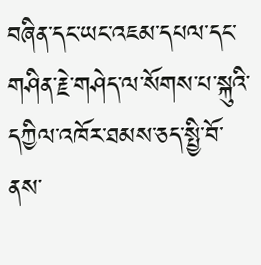བཞིན་དང་ཡང་འཇམ་དཔལ་དང་གཤིན་རྗེ་གཤེད་ལ་སོགས་པ་སྐུའི་དཀྱིལ་འཁོར་ཐམས་ཅད་སྤྱི་བོ་ནས་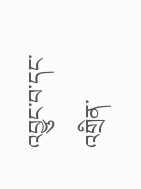འབྱུང་བ་དང་འགྲིན་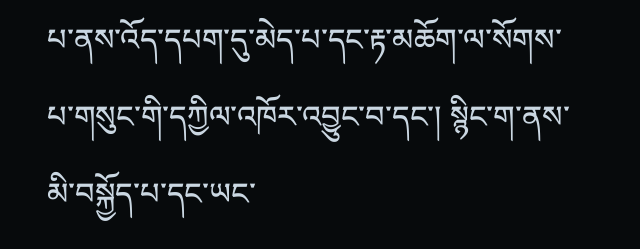པ་ནས་འོད་དཔག་དུ་མེད་པ་དང་རྟ་མཆོག་ལ་སོགས་པ་གསུང་གི་དཀྱིལ་འཁོར་འབྱུང་བ་དང་། སྙིང་ག་ནས་མི་བསྐྱོད་པ་དང་ཡང་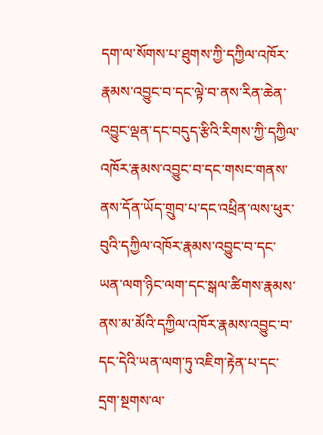དག་ལ་སོགས་པ་ཐུགས་ཀྱི་དཀྱིལ་འཁོར་རྣམས་འབྱུང་བ་དང་ལྟེ་བ་ནས་རིན་ཆེན་འབྱུང་ལྡན་དང་བདུད་རྩིའི་རིགས་ཀྱི་དཀྱིལ་འཁོར་རྣམས་འབྱུང་བ་དང་གསང་གནས་ནས་དོན་ཡོད་གྲུབ་པ་དང་འཕྲིན་ལས་ཕུར་བུའི་དཀྱིལ་འཁོར་རྣམས་འབྱུང་བ་དང་ཡན་ལག་ཉིང་ལག་དང་སྒལ་ཚིགས་རྣམས་ནས་མ་མོའི་དཀྱིལ་འཁོར་རྣམས་འབྱུང་བ་དང་དེའི་ཡན་ལག་ཏུ་འཇིག་རྟེན་པ་དང་དྲག་སྔགས་ལ་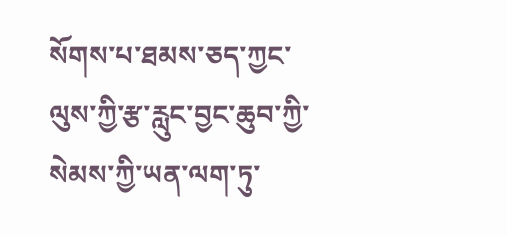སོགས་པ་ཐམས་ཅད་ཀྱང་ལུས་ཀྱི་རྩ་རླུང་བྱང་ཆུབ་ཀྱི་སེམས་ཀྱི་ཡན་ལག་ཏུ་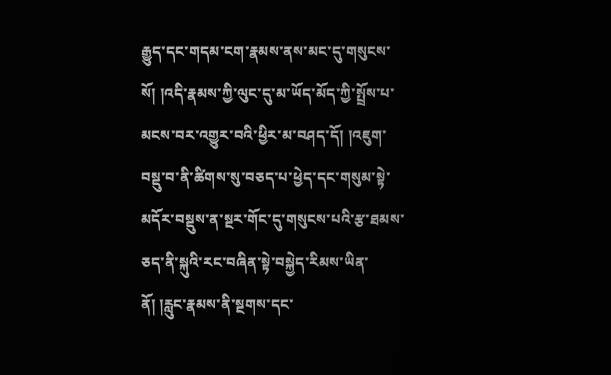རྒྱུད་དང་གདམ་ངག་རྣམས་ནས་མང་དུ་གསུངས་སོ། །འདི་རྣམས་ཀྱི་ལུང་དུ་མ་ཡོད་མོད་ཀྱི་སྤྲོས་པ་མངས་བར་འགྱུར་བའི་ཕྱིར་མ་བཤད་དོ། །འཇུག་བསྡུ་བ་ནི་ཚིགས་སུ་བཅད་པ་ཕྱེད་དང་གསུམ་སྟེ་མདོར་བསྡུས་ན་སྔར་གོང་དུ་གསུངས་པའི་རྩ་ཐམས་ཅད་ནི་སྐུའི་རང་བཞིན་སྟེ་བསྐྱེད་རིམས་ཡིན་ནོ། །རླུང་རྣམས་ནི་སྔགས་དང་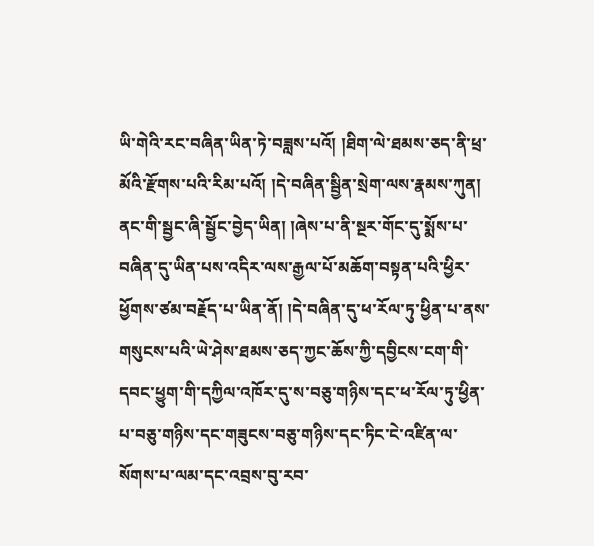ཡི་གེའི་རང་བཞིན་ཡིན་ཏེ་བཟླས་པའོ། །ཐིག་ལེ་ཐམས་ཅད་ནི་ཕྲ་མོའི་རྫོགས་པའི་རིམ་པའོ། །དེ་བཞིན་སྦྱིན་སྲེག་ལས་རྣམས་ཀུན། ནང་གི་སྦྱང་ཞི་སྦྱོང་བྱེད་ཡིན། །ཞེས་པ་ནི་སྔར་གོང་དུ་སྨོས་པ་བཞིན་དུ་ཡིན་པས་འདིར་ལས་རྒྱལ་པོ་མཆོག་བསྟན་པའི་ཕྱིར་ཕྱོགས་ཙམ་བརྗོད་པ་ཡིན་ནོ། །དེ་བཞིན་དུ་ཕ་རོལ་ཏུ་ཕྱིན་པ་ནས་གསུངས་པའི་ཡེ་ཤེས་ཐམས་ཅད་ཀྱང་ཆོས་ཀྱི་དབྱིངས་ངག་གི་དབང་ཕྱུག་གི་དཀྱིལ་འཁོར་དུ་ས་བཅུ་གཉིས་དང་ཕ་རོལ་ཏུ་ཕྱིན་པ་བཅུ་གཉིས་དང་གཟུངས་བཅུ་གཉིས་དང་ཏིང་ངེ་འཛིན་ལ་སོགས་པ་ལམ་དང་འབྲས་བུ་རབ་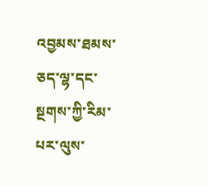འབྱམས་ཐམས་ཅད་ལྷ་དང་སྔགས་ཀྱི་རིམ་པར་ལུས་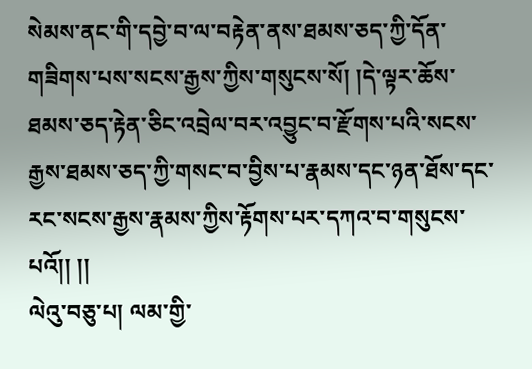སེམས་ནང་གི་དབྱེ་བ་ལ་བརྟེན་ནས་ཐམས་ཅད་ཀྱི་དོན་གཟིགས་པས་སངས་རྒྱས་ཀྱིས་གསུངས་སོ། །དེ་ལྟར་ཆོས་ཐམས་ཅད་རྟེན་ཅིང་འབྲེལ་བར་འབྱུང་བ་རྫོགས་པའི་སངས་རྒྱས་ཐམས་ཅད་ཀྱི་གསང་བ་བྱིས་པ་རྣམས་དང་ཉན་ཐོས་དང་རང་སངས་རྒྱས་རྣམས་ཀྱིས་རྟོགས་པར་དཀའ་བ་གསུངས་པའོ།། །།
ལེའུ་བཅུ་པ། ལམ་གྱི་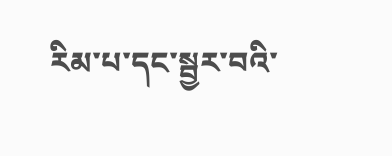རིམ་པ་དང་སྦྱར་བའི་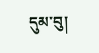དུམ་བུ།